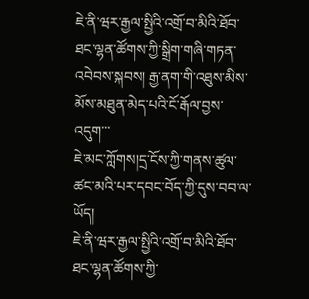ཇེ་ནི་ཝར་རྒྱལ་སྤྱིའི་འགྲོ་བ་མིའི་ཐོབ་ཐང་ལྷན་ཚོགས་ཀྱི་སྒྲིག་གཞི་གཏན་འབེབས་སྐབས། རྒྱ་ནག་གི་འཐུས་མིས་མོས་མཐུན་མེད་པའི་ངོ་རྒོལ་བྱས་འདུག་་་
ཇེ་མང་ཀློགས།དྲ་ངོས་ཀྱི་གནས་ཚུལ་ཚང་མའི་པར་དབང་བོད་ཀྱི་དུས་བབ་ལ་ཡོད།
ཇེ་ནི་ཝར་རྒྱལ་སྤྱིའི་འགྲོ་བ་མིའི་ཐོབ་ཐང་ལྷན་ཚོགས་ཀྱི་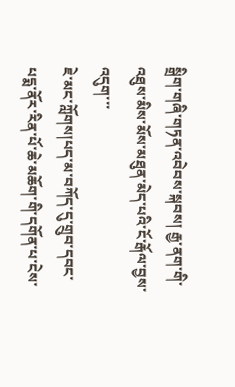སྒྲིག་གཞི་གཏན་འབེབས་སྐབས། རྒྱ་ནག་གི་འཐུས་མིས་མོས་མཐུན་མེད་པའི་ངོ་རྒོལ་བྱས་འདུག་་་
ཇེ་མང་ཀློགས།པད་མ་བཀོད་དུ་གྲུབ་དབང་པདྨ་ནོར་རིན་པོ་ཆེ་མཆོག་གི་དགོན་པ་ངེས་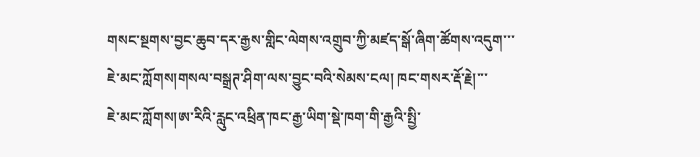གསང་སྔགས་བྱང་ཆུབ་དར་རྒྱས་གླིང་ལེགས་འགྲུབ་ཀྱི་མཛད་སྒོ་ཞིག་ཚོགས་འདུག་་་
ཇེ་མང་ཀློགས།གསལ་བསྒྲཊ་ཤིག་ལས་བྱུང་བའི་སེམས་ངལ། ཁང་གསར་རྡོ་རྗེ།་་་
ཇེ་མང་ཀློགས།ཨ་རིའི་རླུང་འཕྲིན་ཁང་རྒྱ་ཡིག་སྡེ་ཁག་གི་རྒྱའི་སྤྱི་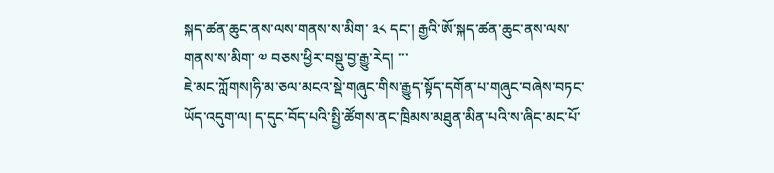སྐད་ཚན་ཆུང་ནས་ལས་གནས་ས་མིག་ ༣༨ དང་། རྒྱའི་ཨོ་སྐད་ཚན་ཆུང་ནས་ལས་གནས་ས་མིག་ ༧ བཅས་ཕྱིར་བསྡུ་བྱ་རྒྱུ་རེད། ་་་
ཇེ་མང་ཀློགས།ཧི་མ་ཅལ་མངའ་སྡེ་གཞུང་གིས་རྒྱུད་སྟོད་དགོན་པ་གཞུང་བཞེས་བཏང་ཡོད་འདུག་ལ། ད་དུང་བོད་པའི་སྤྱི་ཚོགས་ནང་ཁྲིམས་མཐུན་མིན་པའི་ས་ཞིང་མང་པོ་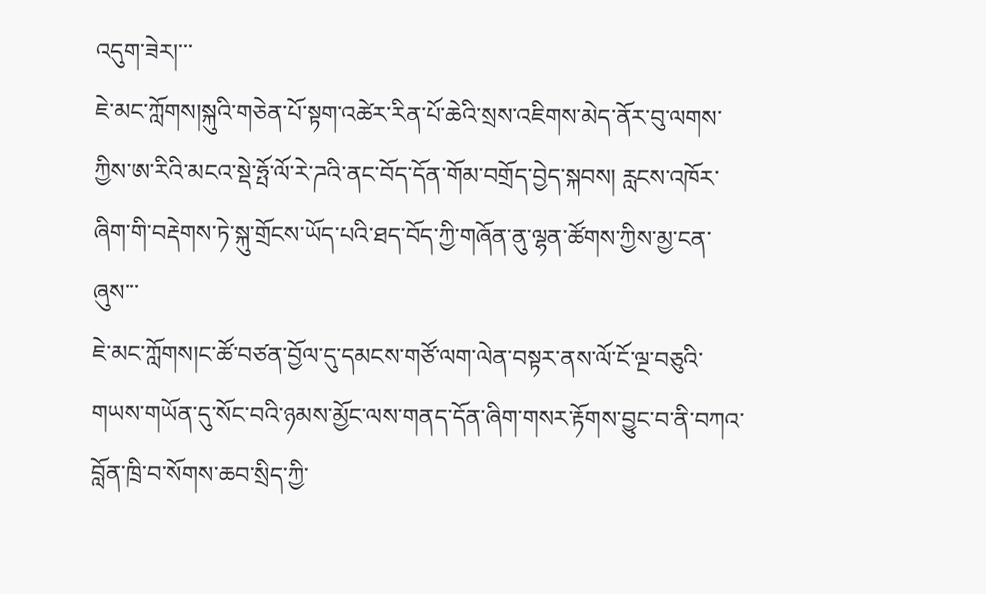འདུག་ཟེར།་་་
ཇེ་མང་ཀློགས།སྐུའི་གཅེན་པོ་སྟག་འཚེར་རིན་པོ་ཆེའི་སྲས་འཇིགས་མེད་ནོར་བུ་ལགས་ཀྱིས་ཨ་རིའི་མངའ་སྡེ་ཧྤོ་ལོ་རེ་ཌའི་ནང་བོད་དོན་གོམ་བགྲོད་བྱེད་སྐབས། རླངས་འཁོར་ཞིག་གི་བརྡེགས་ཏེ་སྐུ་གྲོངས་ཡོད་པའི་ཐད་བོད་ཀྱི་གཞོན་ནུ་ལྷན་ཚོགས་ཀྱིས་མྱ་ངན་ཞུས་་་
ཇེ་མང་ཀློགས།ང་ཚོ་བཙན་བྱོལ་དུ་དམངས་གཙོ་ལག་ལེན་བསྟར་ནས་ལོ་ངོ་ལྔ་བཅུའི་གཡས་གཡོན་དུ་སོང་བའི་ཉམས་མྱོང་ལས་གནད་དོན་ཞིག་གསར་རྟོགས་བྱུང་བ་ནི་བཀའ་བློན་ཁྲི་བ་སོགས་ཆབ་སྲིད་ཀྱི་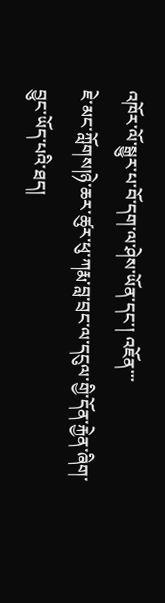འཁོར་ལོ་སྒྱུར་པ་བོ་དག་ལ་ཤེས་ཡོན་དང་། འཇོན་་་
ཇེ་མང་ཀློགས།ཉེ་ཆར་ཚུར་ཕུ་ཀརྨ་བླ་བྲང་ལ་དངུལ་གྱི་དོན་རྐྱེན་ཞིག་བྱུང་ཡོད་པའི་ཐད།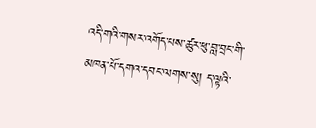འདི་གའི་གསར་འགོད་པས་ཚུར་ཕུ་བླ་བྲང་གི་མཁན་པོ་དགའ་དབང་ལགས་སུ། ད་ལྟའི་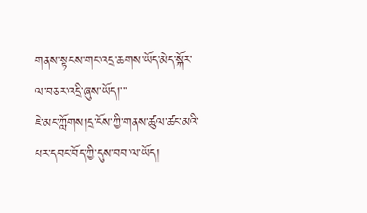གནས་སྟངས་གང་འདྲ་ཆགས་ཡོད་མེད་སྐོར་ལ་བཅར་འདྲི་ཞུས་ཡོད།་་་
ཇེ་མང་ཀློགས།དྲ་ངོས་ཀྱི་གནས་ཚུལ་ཚང་མའི་པར་དབང་བོད་ཀྱི་དུས་བབ་ལ་ཡོད།